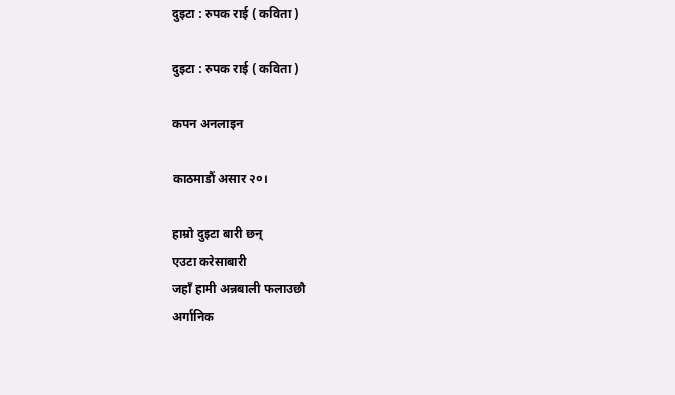दुइटा : रुपक राई ( कविता )

दुइटा : रुपक राई ( कविता )

कपन अनलाइन

काठमाडौं असार २०।

हाम्रो दुइटा बारी छन्
एउटा करेसाबारी
जहाँ हामी अन्नबाली फलाउछौ
अर्गानिक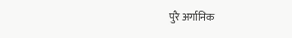पुरै अर्गानिक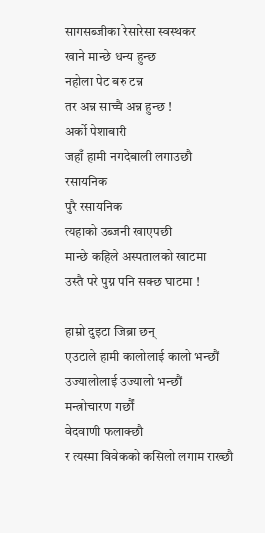सागसब्जीका रेसारेसा स्वस्थकर
खाने मान्छे धन्य हुन्छ
नहोला पेट बरु टन्न
तर अन्न साच्चै अन्न हुन्छ !
अर्को पेशाबारी
जहाँ हामी नगदेबाली लगाउछौ
रसायनिक
पुरै रसायनिक
त्यहाको उब्जनी खाएपछी
मान्छे कहिले अस्पतालको खाटमा
उस्तै परे पुग्न पनि सक्छ घाटमा !

हाम्रो दुइटा जिब्रा छन्
एउटाले हामी कालोलाई कालो भन्छौं
उज्यालोलाई उज्यालो भन्छौं
मन्त्रोचारण गर्छौं
वेदवाणी फलाक्छौ
र त्यस्मा विवेकको कसिलो लगाम राख्छौ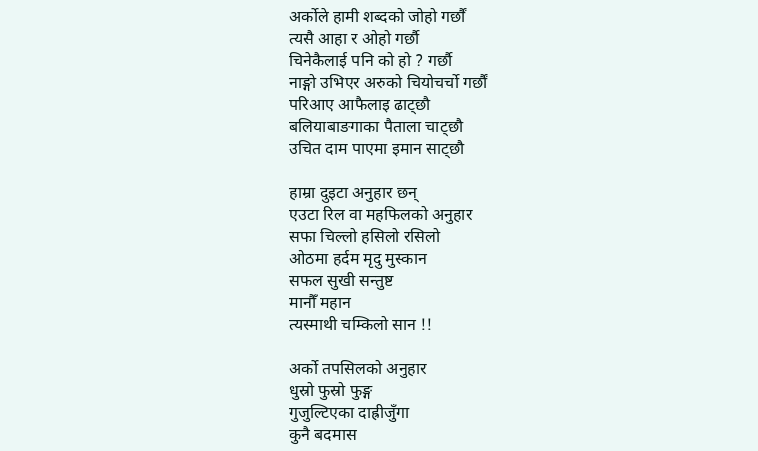अर्कोले हामी शब्दको जोहो गर्छौं
त्यसै आहा र ओहो गर्छौ
चिनेकैलाई पनि को हो ? गर्छौ
नाङ्गो उभिएर अरुको चियोचर्चो गर्छौं
परिआए आफैलाइ ढाट्छौ
बलियाबाङगाका पैताला चाट्छौ
उचित दाम पाएमा इमान साट्छौ

हाम्रा दुइटा अनुहार छन्
एउटा रिल वा महफिलको अनुहार
सफा चिल्लो हसिलो रसिलो
ओठमा हर्दम मृदु मुस्कान
सफल सुखी सन्तुष्ट
मानौँ महान
त्यस्माथी चम्किलो सान !!

अर्को तपसिलको अनुहार
धुस्रो फुस्रो फुङ्ग
गुजुल्टिएका दाह्रीजुँगा
कुनै बदमास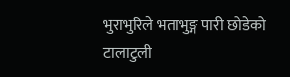भुराभुरिले भताभुङ्ग पारी छोडेको
टालाटुली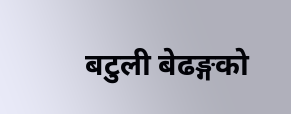बटुली बेढङ्गको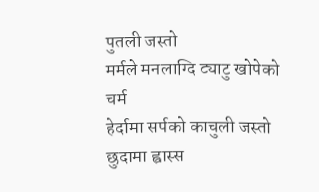पुतली जस्तो
मर्मले मनलाग्दि ट्याटु खोपेको चर्म
हेर्दामा सर्पको काचुली जस्तो
छुदामा ह्वास्स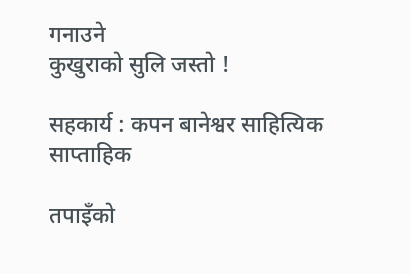गनाउने
कुखुराको सुलि जस्तो !

सहकार्य : कपन बानेश्वर साहित्यिक साप्ताहिक

तपाइँको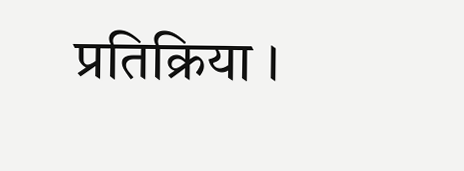प्रतिक्रिया ।